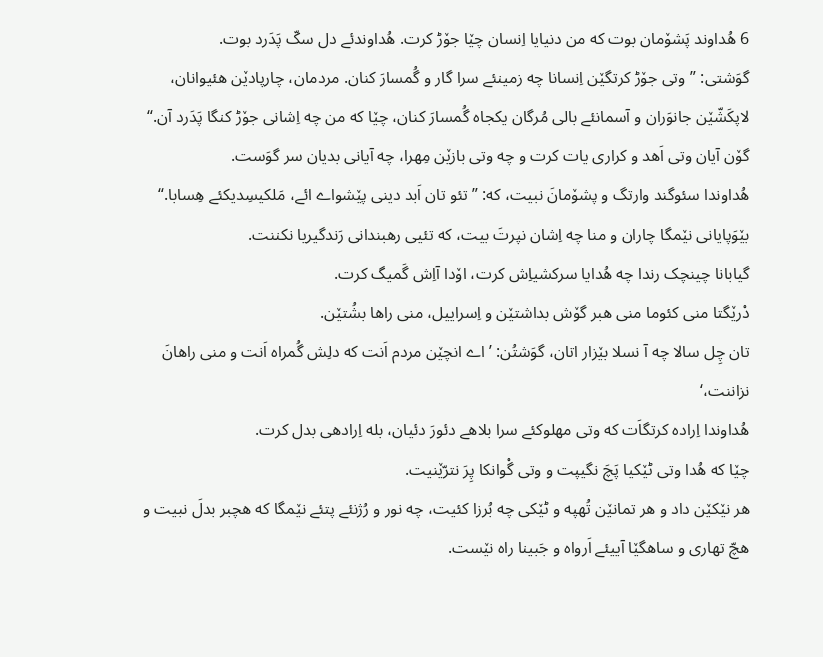6 هُداوند پَشۆمان بوت که من دنیایا اِنسان چێا جۆڑ کرت. هُداوندئے دل سکّ پَدَرد بوت.
گوَشتی: ”وتی جۆڑ کرتگێن اِنسانا چه زمینئے سرا گار و گُمسارَ کنان. مردمان، چارپادێن هئیوانان، لاپکَشّێن جانوَران و آسمانئے بالی مُرگان یکجاه گُمسارَ کنان، چێا که من چه اِشانی جۆڑ کنگا پَدَرد آن.“
گۆن آیان وتی اَهد و کراری یات کرت و چه وتی بازێن مِهرا، چه آیانی بدیان سر گوَست.
هُداوندا سئوگند وارتگ و پشۆمانَ نبیت، که: ”تئو تان اَبد دینی پێشواے ائے، مَلکیسِدیکئے هِسابا.“
بێوَپایانی نێمگا چاران و منا چه اِشان نپرتَ بیت، که تئیی رهبندانی رَندگیریا نکننت.
گیابانا چینچک رندا چه هُدایا سرکشیاِش کرت، اۆدا آاِش گَمیگ کرت.
دْرێگتا منی کئوما منی هبر گۆش بداشتێن و اِسراییل، منی راها بشُتێن.
تان چِل سالا چه آ نسلا بێزار اتان، گوَشتُن: ’اے انچێن مردم اَنت که دلِش گُمراه اَنت و منی راهانَ نزاننت،‘
هُداوندا اِراده کرتگاَت که وتی مهلوکئے سرا بلاهے دئورَ دئیان، بله اِرادهی بدل کرت.
چێا که هُدا وتی ٹێکیا پَچَ نگیپت و وتی گْوانکا پِرَ نترّێنیت.
هر نێکێن داد و هر تمانێن تُهپه و ٹێکی چه بُرزا کئیت، چه نور و رُژنئے پتئے نێمگا که هچبر بدلَ نبیت و هچّ تهاری و ساهگێا آییئے اَرواه و جَبینا راه نێست.